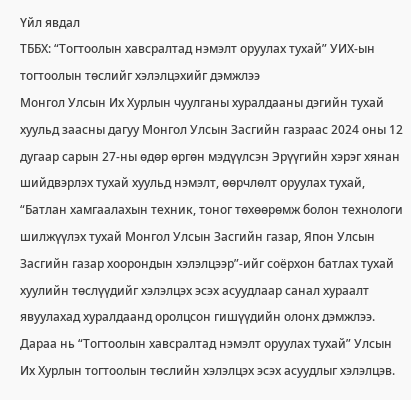Үйл явдал
ТББХ: “Тогтоолын хавсралтад нэмэлт оруулах тухай” УИХ-ын тогтоолын төслийг хэлэлцэхийг дэмжлээ
Монгол Улсын Их Хурлын чуулганы хуралдааны дэгийн тухай хуульд заасны дагуу Монгол Улсын Засгийн газраас 2024 оны 12 дугаар сарын 27-ны өдөр өргөн мэдүүлсэн Эрүүгийн хэрэг хянан шийдвэрлэх тухай хуульд нэмэлт, өөрчлөлт оруулах тухай, “Батлан хамгаалахын техник, тоног төхөөрөмж болон технологи шилжүүлэх тухай Монгол Улсын Засгийн газар, Япон Улсын Засгийн газар хоорондын хэлэлцээр”-ийг соёрхон батлах тухай хуулийн төслүүдийг хэлэлцэх эсэх асуудлаар санал хураалт явуулахад хуралдаанд оролцсон гишүүдийн олонх дэмжлээ.
Дараа нь “Тогтоолын хавсралтад нэмэлт оруулах тухай” Улсын Их Хурлын тогтоолын төслийн хэлэлцэх эсэх асуудлыг хэлэлцэв.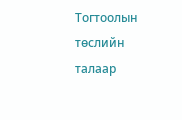Тогтоолын төслийн талаар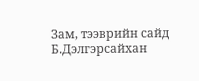Зам, тээврийн сайд Б.Дэлгэрсайхан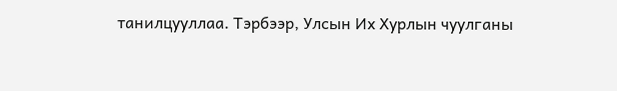танилцууллаа. Тэрбээр, Улсын Их Хурлын чуулганы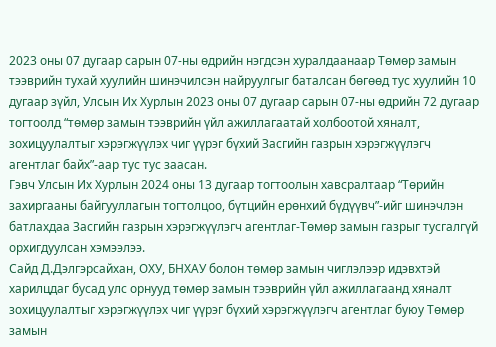2023 оны 07 дугаар сарын 07-ны өдрийн нэгдсэн хуралдаанаар Төмөр замын тээврийн тухай хуулийн шинэчилсэн найруулгыг баталсан бөгөөд тус хуулийн 10 дугаар зүйл, Улсын Их Хурлын 2023 оны 07 дугаар сарын 07-ны өдрийн 72 дугаар тогтоолд “төмөр замын тээврийн үйл ажиллагаатай холбоотой хяналт, зохицуулалтыг хэрэгжүүлэх чиг үүрэг бүхий Засгийн газрын хэрэгжүүлэгч агентлаг байх”-аар тус тус заасан.
Гэвч Улсын Их Хурлын 2024 оны 13 дугаар тогтоолын хавсралтаар “Төрийн захиргааны байгууллагын тогтолцоо, бүтцийн ерөнхий бүдүүвч”-ийг шинэчлэн батлахдаа Засгийн газрын хэрэгжүүлэгч агентлаг-Төмөр замын газрыг тусгалгүй орхигдуулсан хэмээлээ.
Сайд Д.Дэлгэрсайхан, ОХУ, БНХАУ болон төмөр замын чиглэлээр идэвхтэй харилцдаг бусад улс орнууд төмөр замын тээврийн үйл ажиллагаанд хяналт зохицуулалтыг хэрэгжүүлэх чиг үүрэг бүхий хэрэгжүүлэгч агентлаг буюу Төмөр замын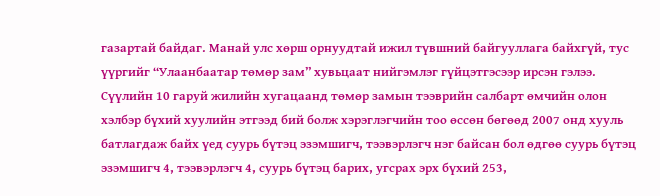газартай байдаг. Манай улс хөрш орнуудтай ижил түвшний байгууллага байхгүй, тус үүргийг “Улаанбаатар төмөр зам” хувьцаат нийгэмлэг гүйцэтгэсээр ирсэн гэлээ.
Сүүлийн 10 гаруй жилийн хугацаанд төмөр замын тээврийн салбарт өмчийн олон хэлбэр бүхий хуулийн этгээд бий болж хэрэглэгчийн тоо өссөн бөгөөд 2007 онд хууль батлагдаж байх үед суурь бүтэц эзэмшигч, тээвэрлэгч нэг байсан бол өдгөө суурь бүтэц эзэмшигч 4, тээвэрлэгч 4, суурь бүтэц барих, угсрах эрх бүхий 253,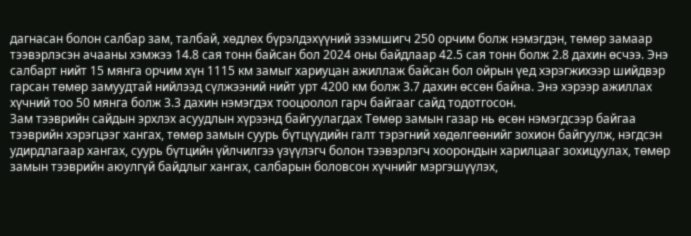дагнасан болон салбар зам, талбай, хөдлөх бүрэлдэхүүний эзэмшигч 250 орчим болж нэмэгдэн, төмөр замаар тээвэрлэсэн ачааны хэмжээ 14.8 сая тонн байсан бол 2024 оны байдлаар 42.5 сая тонн болж 2.8 дахин өсчээ. Энэ салбарт нийт 15 мянга орчим хүн 1115 км замыг хариуцан ажиллаж байсан бол ойрын үед хэрэгжихээр шийдвэр гарсан төмөр замуудтай нийлээд сүлжээний нийт урт 4200 км болж 3.7 дахин өссөн байна. Энэ хэрээр ажиллах хүчний тоо 50 мянга болж 3.3 дахин нэмэгдэх тооцоолол гарч байгааг сайд тодотгосон.
Зам тээврийн сайдын эрхлэх асуудлын хүрээнд байгуулагдах Төмөр замын газар нь өсөн нэмэгдсээр байгаа тээврийн хэрэгцээг хангах, төмөр замын суурь бүтцүүдийн галт тэрэгний хөдөлгөөнийг зохион байгуулж, нэгдсэн удирдлагаар хангах, суурь бүтцийн үйлчилгээ үзүүлэгч болон тээвэрлэгч хоорондын харилцааг зохицуулах, төмөр замын тээврийн аюулгүй байдлыг хангах, салбарын боловсон хүчнийг мэргэшүүлэх,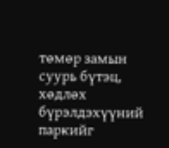төмөр замын суурь бүтэц, хөдлөх бүрэлдэхүүний паркийг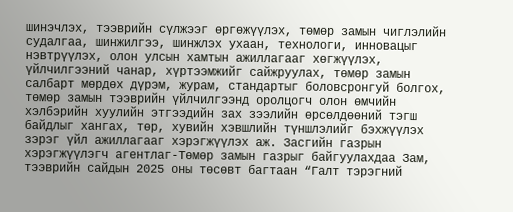шинэчлэх, тээврийн сүлжээг өргөжүүлэх, төмөр замын чиглэлийн судалгаа, шинжилгээ, шинжлэх ухаан, технологи, инновацыг нэвтрүүлэх, олон улсын хамтын ажиллагааг хөгжүүлэх, үйлчилгээний чанар, хүртээмжийг сайжруулах, төмөр замын салбарт мөрдөх дүрэм, журам, стандартыг боловсронгуй болгох, төмөр замын тээврийн үйлчилгээнд оролцогч олон өмчийн хэлбэрийн хуулийн этгээдийн зах зээлийн өрсөлдөөний тэгш байдлыг хангах, төр, хувийн хэвшлийн түншлэлийг бэхжүүлэх зэрэг үйл ажиллагааг хэрэгжүүлэх аж. Засгийн газрын хэрэгжүүлэгч агентлаг-Төмөр замын газрыг байгуулахдаа Зам, тээврийн сайдын 2025 оны төсөвт багтаан “Галт тэрэгний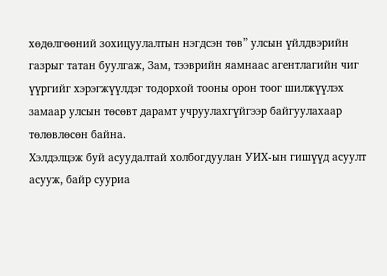хөдөлгөөний зохицуулалтын нэгдсэн төв” улсын үйлдвэрийн газрыг татан буулгаж, Зам, тээврийн яамнаас агентлагийн чиг үүргийг хэрэгжүүлдэг тодорхой тооны орон тоог шилжүүлэх замаар улсын төсөвт дарамт учруулахгүйгээр байгуулахаар төлөвлөсөн байна.
Хэлдэлцэж буй асуудалтай холбогдуулан УИХ-ын гишүүд асуулт асууж, байр сууриа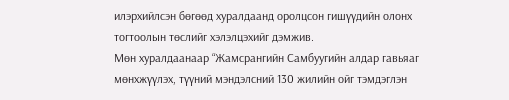илэрхийлсэн бөгөөд хуралдаанд оролцсон гишүүдийн олонх тогтоолын төслийг хэлэлцэхийг дэмжив.
Мөн хуралдаанаар “Жамсрангийн Самбуугийн алдар гавьяаг мөнхжүүлэх, түүний мэндэлсний 130 жилийн ойг тэмдэглэн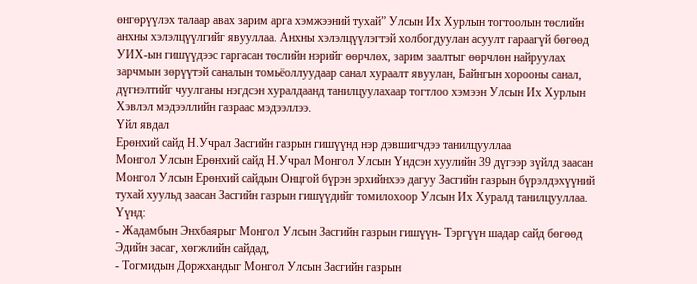өнгөрүүлэх талаар авах зарим арга хэмжээний тухай” Улсын Их Хурлын тогтоолын төслийн анхны хэлэлцүүлгийг явууллаа. Анхны хэлэлцүүлэгтэй холбогдуулан асуулт гараагүй бөгөөд УИХ-ын гишүүдээс гаргасан төслийн нэрийг өөрчлөх, зарим заалтыг өөрчлөн найруулах зарчмын зөрүүтэй саналын томьёоллуудаар санал хураалт явуулан, Байнгын хорооны санал, дүгнэлтийг чуулганы нэгдсэн хуралдаанд танилцуулахаар тогтлоо хэмээн Улсын Их Хурлын Хэвлэл мэдээллийн газраас мэдээллээ.
Үйл явдал
Ерөнхий сайд Н.Учрал Засгийн газрын гишүүнд нэр дэвшигчдээ танилцууллаа
Монгол Улсын Ерөнхий сайд Н.Учрал Монгол Улсын Үндсэн хуулийн 39 дүгээр зүйлд заасан Монгол Улсын Ерөнхий сайдын Онцгой бүрэн эрхийнхээ дагуу Засгийн газрын бүрэлдэхүүний тухай хуульд заасан Засгийн газрын гишүүдийг томилохоор Улсын Их Хуралд танилцууллаа.
Үүнд:
- Жадамбын Энхбаярыг Монгол Улсын Засгийн газрын гишүүн- Тэргүүн шадар сайд бөгөөд Эдийн засаг, хөгжлийн сайдад,
- Тогмидын Доржхандыг Монгол Улсын Засгийн газрын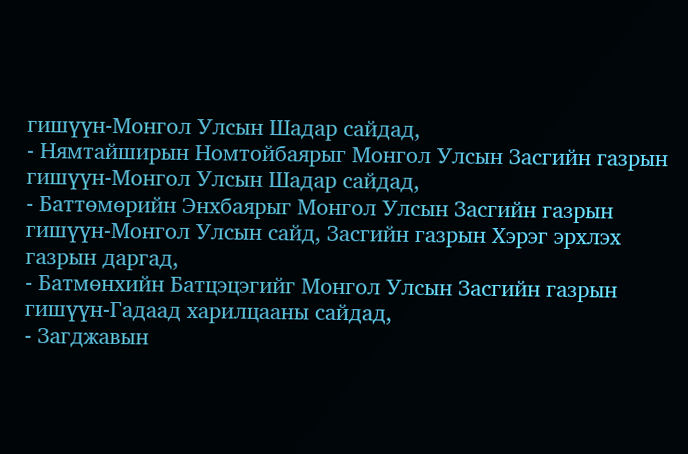гишүүн-Монгол Улсын Шадар сайдад,
- Нямтайширын Номтойбаярыг Монгол Улсын Засгийн газрын гишүүн-Монгол Улсын Шадар сайдад,
- Баттөмөрийн Энхбаярыг Монгол Улсын Засгийн газрын гишүүн-Монгол Улсын сайд, Засгийн газрын Хэрэг эрхлэх газрын даргад,
- Батмөнхийн Батцэцэгийг Монгол Улсын Засгийн газрын гишүүн-Гадаад харилцааны сайдад,
- Загджавын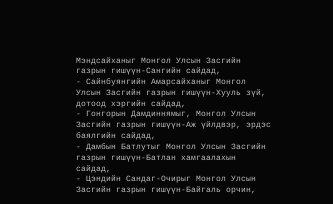Мэндсайханыг Монгол Улсын Засгийн газрын гишүүн-Сангийн сайдад,
- Сайнбуянгийн Амарсайханыг Монгол Улсын Засгийн газрын гишүүн-Хууль зүй, дотоод хэргийн сайдад,
- Гонгорын Дамдиннямыг, Монгол Улсын Засгийн газрын гишүүн-Аж үйлдвэр, эрдэс баялгийн сайдад,
- Дамбын Батлутыг Монгол Улсын Засгийн газрын гишүүн-Батлан хамгаалахын сайдад,
- Цэндийн Сандаг-Очирыг Монгол Улсын Засгийн газрын гишүүн-Байгаль орчин,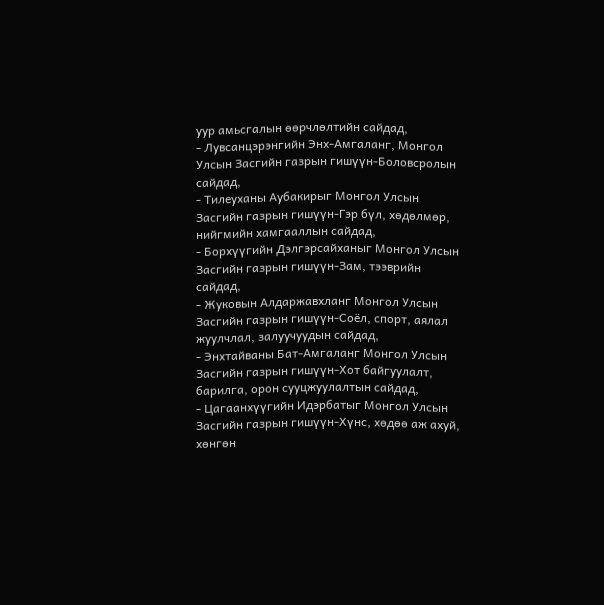уур амьсгалын өөрчлөлтийн сайдад,
- Лувсанцэрэнгийн Энх-Амгаланг, Монгол Улсын Засгийн газрын гишүүн-Боловсролын сайдад,
- Тилеуханы Аубакирыг Монгол Улсын Засгийн газрын гишүүн-Гэр бүл, хөдөлмөр, нийгмийн хамгааллын сайдад,
- Борхүүгийн Дэлгэрсайханыг Монгол Улсын Засгийн газрын гишүүн-Зам, тээврийн сайдад,
- Жуковын Алдаржавхланг Монгол Улсын Засгийн газрын гишүүн-Соёл, спорт, аялал жуулчлал, залуучуудын сайдад,
- Энхтайваны Бат-Амгаланг Монгол Улсын Засгийн газрын гишүүн-Хот байгуулалт, барилга, орон сууцжуулалтын сайдад,
- Цагаанхүүгийн Идэрбатыг Монгол Улсын Засгийн газрын гишүүн-Хүнс, хөдөө аж ахуй, хөнгөн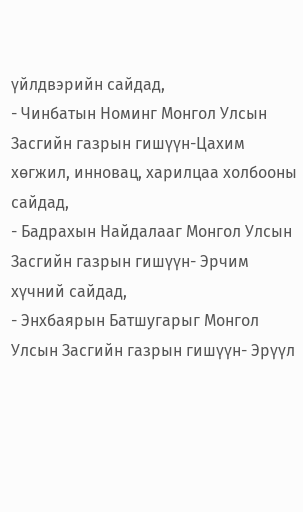үйлдвэрийн сайдад,
- Чинбатын Номинг Монгол Улсын Засгийн газрын гишүүн-Цахим хөгжил, инновац, харилцаа холбооны сайдад,
- Бадрахын Найдалааг Монгол Улсын Засгийн газрын гишүүн- Эрчим хүчний сайдад,
- Энхбаярын Батшугарыг Монгол Улсын Засгийн газрын гишүүн- Эрүүл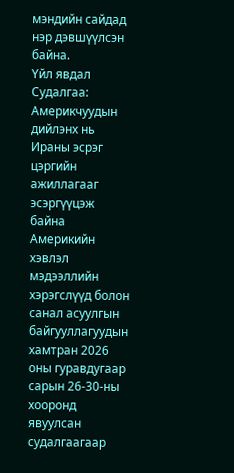мэндийн сайдад нэр дэвшүүлсэн байна.
Үйл явдал
Судалгаа: Америкчуудын дийлэнх нь Ираны эсрэг цэргийн ажиллагааг эсэргүүцэж байна
Америкийн хэвлэл мэдээллийн хэрэгслүүд болон санал асуулгын байгууллагуудын хамтран 2026 оны гуравдугаар сарын 26-30-ны хооронд явуулсан судалгаагаар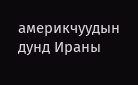америкчуудын дунд Ираны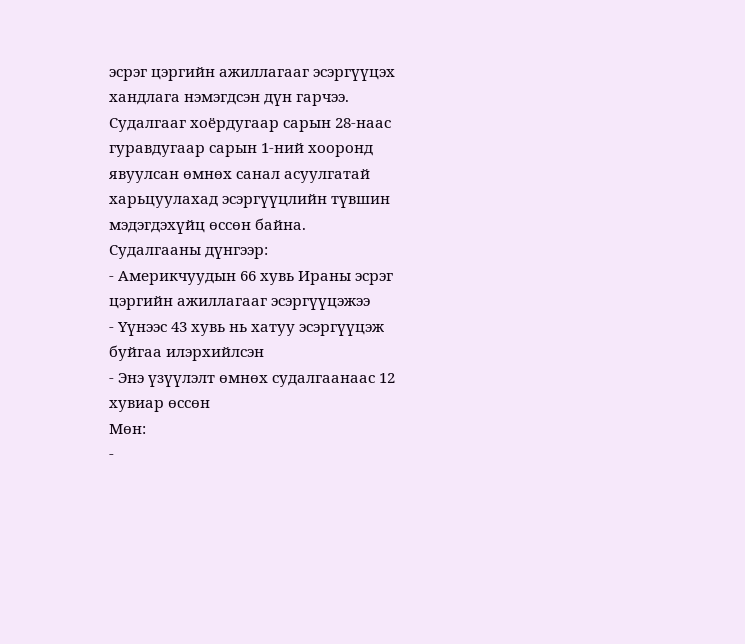эсрэг цэргийн ажиллагааг эсэргүүцэх хандлага нэмэгдсэн дүн гарчээ.
Судалгааг хоёрдугаар сарын 28-наас гуравдугаар сарын 1-ний хооронд явуулсан өмнөх санал асуулгатай харьцуулахад эсэргүүцлийн түвшин мэдэгдэхүйц өссөн байна.
Судалгааны дүнгээр:
- Америкчуудын 66 хувь Ираны эсрэг цэргийн ажиллагааг эсэргүүцэжээ
- Үүнээс 43 хувь нь хатуу эсэргүүцэж буйгаа илэрхийлсэн
- Энэ үзүүлэлт өмнөх судалгаанаас 12 хувиар өссөн
Мөн:
-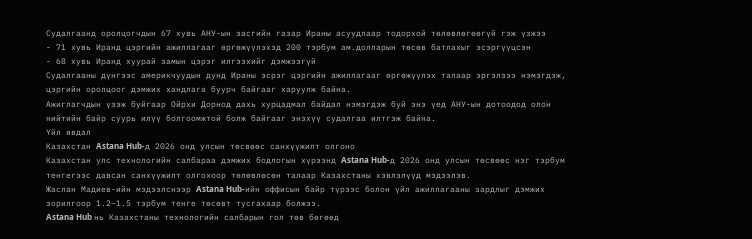Судалгаанд оролцогчдын 67 хувь АНУ-ын засгийн газар Ираны асуудлаар тодорхой төлөвлөгөөгүй гэж үзжээ
- 71 хувь Иранд цэргийн ажиллагааг өргөжүүлэхэд 200 тэрбум ам.долларын төсөв батлахыг эсэргүүцсэн
- 68 хувь Иранд хуурай замын цэрэг илгээхийг дэмжээгүй
Судалгааны дүнгээс америкчуудын дунд Ираны эсрэг цэргийн ажиллагааг өргөжүүлэх талаар эргэлзээ нэмэгдэж, цэргийн оролцоог дэмжих хандлага буурч байгааг харуулж байна.
Ажиглагчдын үзэж буйгаар Ойрхи Дорнод дахь хурцадмал байдал нэмэгдэж буй энэ үед АНУ-ын дотоодод олон нийтийн байр суурь илүү болгоомжтой болж байгааг энэхүү судалгаа илтгэж байна.
Үйл явдал
Казахстан Astana Hub-д 2026 онд улсын төсвөөс санхүүжилт олгоно
Казахстан улс технологийн салбараа дэмжих бодлогын хүрээнд Astana Hub-д 2026 онд улсын төсвөөс нэг тэрбум тенгегээс давсан санхүүжилт олгохоор төлөвлөсөн талаар Казахстаны хэвлэлүүд мэдээлэв.
Жаслан Мадиев-ийн мэдээлснээр Astana Hub-ийн оффисын байр түрээс болон үйл ажиллагааны зардлыг дэмжих зорилгоор 1.2–1.5 тэрбум тенге төсөвт тусгахаар болжээ.
Astana Hub нь Казахстаны технологийн салбарын гол төв бөгөөд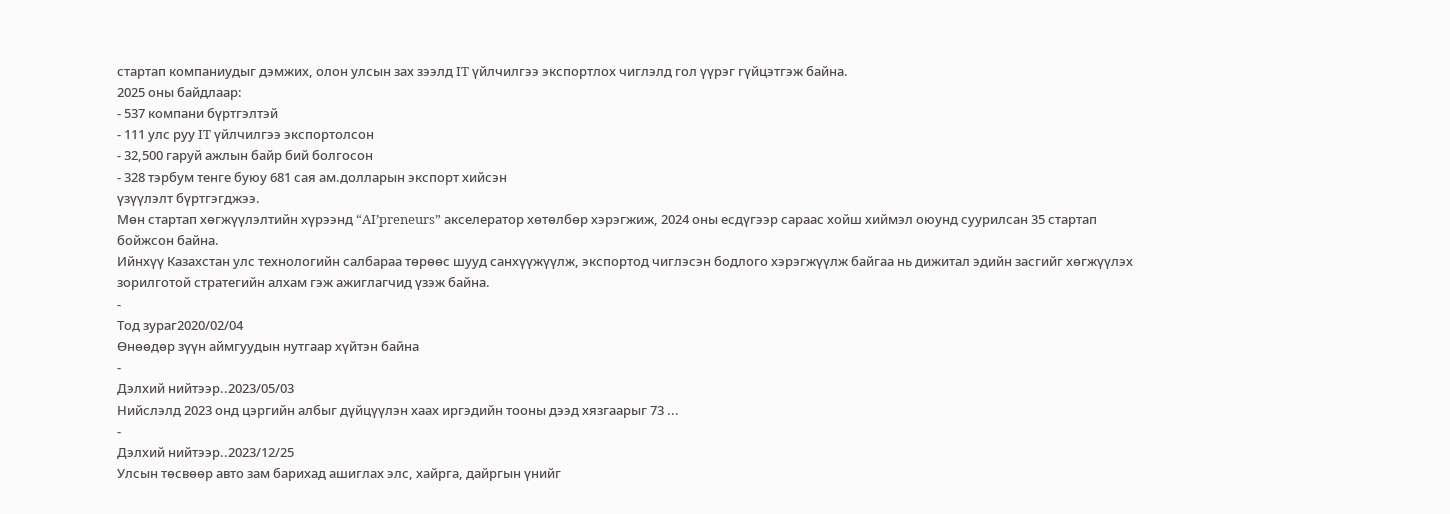стартап компаниудыг дэмжих, олон улсын зах зээлд IT үйлчилгээ экспортлох чиглэлд гол үүрэг гүйцэтгэж байна.
2025 оны байдлаар:
- 537 компани бүртгэлтэй
- 111 улс руу IT үйлчилгээ экспортолсон
- 32,500 гаруй ажлын байр бий болгосон
- 328 тэрбум тенге буюу 681 сая ам.долларын экспорт хийсэн
үзүүлэлт бүртгэгджээ.
Мөн стартап хөгжүүлэлтийн хүрээнд “AI’preneurs” акселератор хөтөлбөр хэрэгжиж, 2024 оны есдүгээр сараас хойш хиймэл оюунд суурилсан 35 стартап бойжсон байна.
Ийнхүү Казахстан улс технологийн салбараа төрөөс шууд санхүүжүүлж, экспортод чиглэсэн бодлого хэрэгжүүлж байгаа нь дижитал эдийн засгийг хөгжүүлэх зорилготой стратегийн алхам гэж ажиглагчид үзэж байна.
-
Тод зураг2020/02/04
Өнөөдөр зүүн аймгуудын нутгаар хүйтэн байна
-
Дэлхий нийтээр..2023/05/03
Нийслэлд 2023 онд цэргийн албыг дүйцүүлэн хаах иргэдийн тооны дээд хязгаарыг 73 ...
-
Дэлхий нийтээр..2023/12/25
Улсын төсвөөр авто зам барихад ашиглах элс, хайрга, дайргын үнийг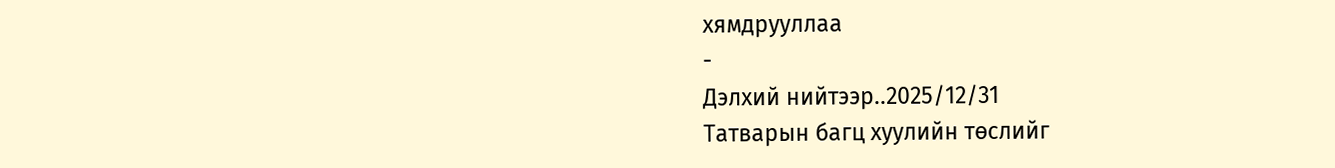хямдрууллаа
-
Дэлхий нийтээр..2025/12/31
Татварын багц хуулийн төслийг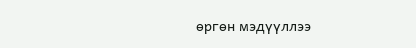өргөн мэдүүллээ